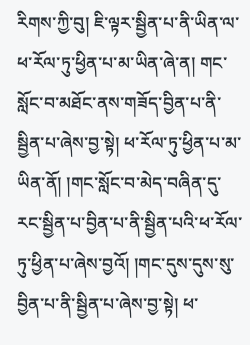རིགས་ཀྱི་བུ། ཇི་ལྟར་སྦྱིན་པ་ནི་ཡིན་ལ་ཕ་རོལ་ཏུ་ཕྱིན་པ་མ་ཡིན་ཞེ་ན། གང་སློང་བ་མཐོང་ནས་གཟོད་བྱིན་པ་ནི་སྦྱིན་པ་ཞེས་བྱ་སྟེ། ཕ་རོལ་ཏུ་ཕྱིན་པ་མ་ཡིན་ནོ། །གང་སློང་བ་མེད་བཞིན་དུ་རང་སྦྱིན་པ་བྱིན་པ་ནི་སྦྱིན་པའི་ཕ་རོལ་ཏུ་ཕྱིན་པ་ཞེས་བྱའོ། །གང་དུས་དུས་སུ་བྱིན་པ་ནི་སྦྱིན་པ་ཞེས་བྱ་སྟེ། ཕ་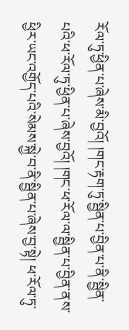རོལ་ཏུ་ཕྱིན་པ་ཞེས་མི་བྱའོ། །གང་རྟག་ཏུ་སྦྱིན་པ་བྱིན་པ་ནི་སྦྱིན་པའི་ཕ་རོལ་ཏུ་ཕྱིན་པ་ཞེས་བྱའོ། །གང་ཕ་རོལ་ལ་སྦྱིན་པ་བྱིན་ནས་ཕྱིར་ཡང་འགྱོད་པའི་སེམས་སྐྱེ་བ་ནི་སྦྱིན་པ་ཞེས་བྱ་སྟེ། ཕ་རོལ་ཏུ་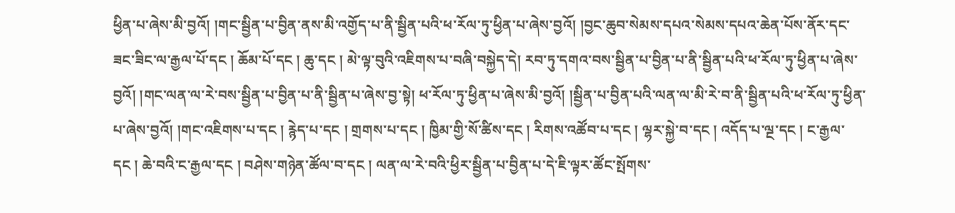ཕྱིན་པ་ཞེས་མི་བྱའོ། །གང་སྦྱིན་པ་བྱིན་ནས་མི་འགྱོད་པ་ནི་སྦྱིན་པའི་ཕ་རོལ་ཏུ་ཕྱིན་པ་ཞེས་བྱའོ། །བྱང་ཆུབ་སེམས་དཔའ་སེམས་དཔའ་ཆེན་པོས་ནོར་དང་ཟང་ཟིང་ལ་རྒྱལ་པོ་དང ། ཆོམ་པོ་དང ། ཆུ་དང ། མེ་ལྟ་བུའི་འཇིགས་པ་བཞི་བསྐྱེད་དེ། རབ་ཏུ་དགའ་བས་སྦྱིན་པ་བྱིན་པ་ནི་སྦྱིན་པའི་ཕ་རོལ་ཏུ་ཕྱིན་པ་ཞེས་བྱའོ། །གང་ལན་ལ་རེ་བས་སྦྱིན་པ་བྱིན་པ་ནི་སྦྱིན་པ་ཞེས་བྱ་སྟེ། ཕ་རོལ་ཏུ་ཕྱིན་པ་ཞེས་མི་བྱའོ། །སྦྱིན་པ་བྱིན་པའི་ལན་ལ་མི་རེ་བ་ནི་སྦྱིན་པའི་ཕ་རོལ་ཏུ་ཕྱིན་པ་ཞེས་བྱའོ། །གང་འཇིགས་པ་དང ། རྙེད་པ་དང ། གྲགས་པ་དང ། ཁྱིམ་གྱི་སོ་ཚིས་དང ། རིགས་འཚོབ་པ་དང ། ལྷར་སྐྱེ་བ་དང ། འདོད་པ་ལྔ་དང ། ང་རྒྱལ་དང ། ཆེ་བའི་ང་རྒྱལ་དང ། བཤེས་གཉེན་ཚོལ་བ་དང ། ལན་ལ་རེ་བའི་ཕྱིར་སྦྱིན་པ་བྱིན་པ་དེ་ཇི་ལྟར་ཚོང་སྤོགས་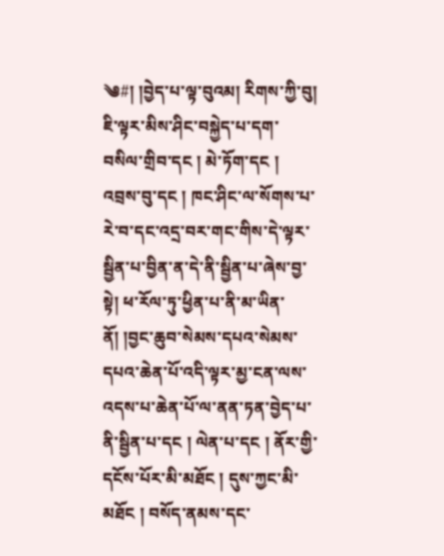༄#། །བྱེད་པ་ལྟ་བུའམ། རིགས་ཀྱི་བུ། ཇི་ལྟར་མིས་ཤིང་བསྐྱེད་པ་དག་བསིལ་གྲིབ་དང ། མེ་ཏོག་དང ། འབྲས་བུ་དང ། ཁང་ཤིང་ལ་སོགས་པ་རེ་བ་དང་འདྲ་བར་གང་གིས་དེ་ལྟར་སྦྱིན་པ་བྱིན་ན་དེ་ནི་སྦྱིན་པ་ཞེས་བྱ་སྟེ། ཕ་རོལ་ཏུ་ཕྱིན་པ་ནི་མ་ཡིན་ནོ། །བྱང་ཆུབ་སེམས་དཔའ་སེམས་དཔའ་ཆེན་པོ་འདི་ལྟར་མྱ་ངན་ལས་འདས་པ་ཆེན་པོ་ལ་ནན་ཏན་བྱེད་པ་ནི་སྦྱིན་པ་དང ། ལེན་པ་དང ། ནོར་གྱི་དངོས་པོར་མི་མཐོང ། དུས་ཀྱང་མི་མཐོང ། བསོད་ནམས་དང་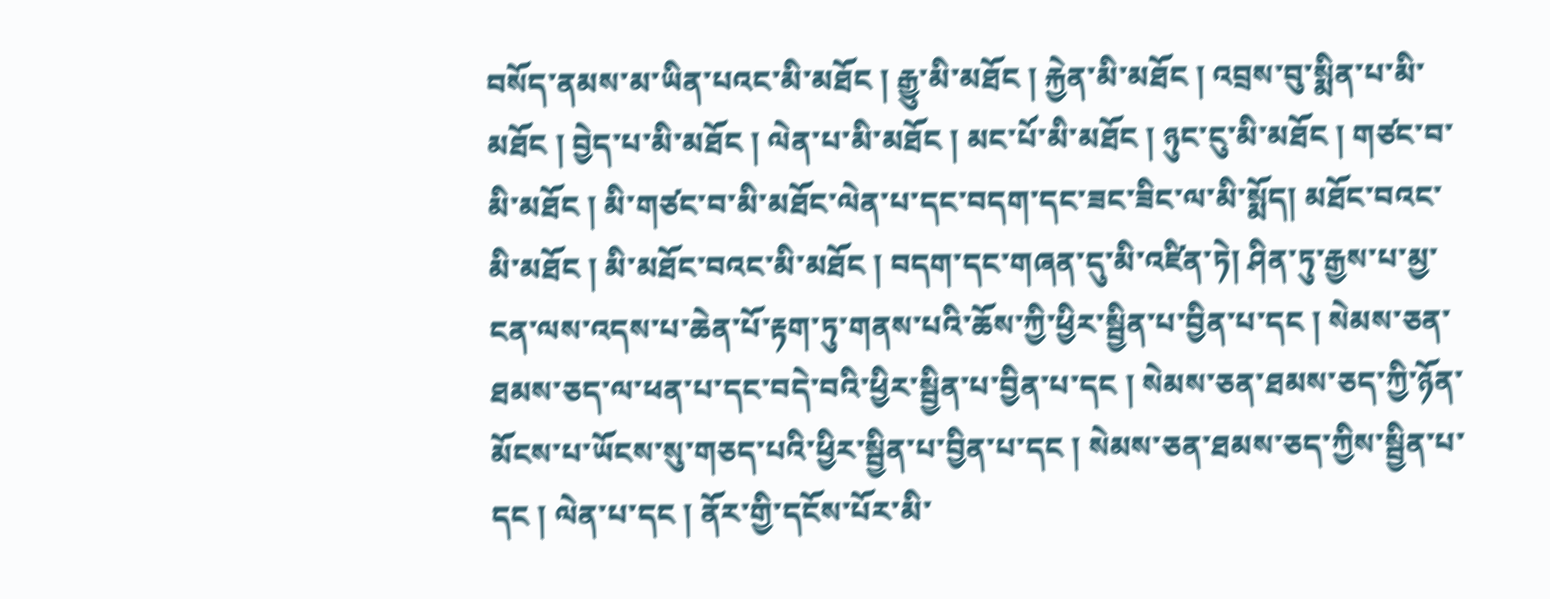བསོད་ནམས་མ་ཡིན་པའང་མི་མཐོང ། རྒྱུ་མི་མཐོང ། རྐྱེན་མི་མཐོང ། འབྲས་བུ་སྨིན་པ་མི་མཐོང ། བྱེད་པ་མི་མཐོང ། ལེན་པ་མི་མཐོང ། མང་པོ་མི་མཐོང ། ཉུང་ངུ་མི་མཐོང ། གཙང་བ་མི་མཐོང ། མི་གཙང་བ་མི་མཐོང་ལེན་པ་དང་བདག་དང་ཟང་ཟིང་ལ་མི་སྨོད། མཐོང་བའང་མི་མཐོང ། མི་མཐོང་བའང་མི་མཐོང ། བདག་དང་གཞན་དུ་མི་འཛིན་ཏེ། ཤིན་ཏུ་རྒྱས་པ་མྱ་ངན་ལས་འདས་པ་ཆེན་པོ་རྟག་ཏུ་གནས་པའི་ཆོས་ཀྱི་ཕྱིར་སྦྱིན་པ་བྱིན་པ་དང ། སེམས་ཅན་ཐམས་ཅད་ལ་ཕན་པ་དང་བདེ་བའི་ཕྱིར་སྦྱིན་པ་བྱིན་པ་དང ། སེམས་ཅན་ཐམས་ཅད་ཀྱི་ཉོན་མོངས་པ་ཡོངས་སུ་གཅད་པའི་ཕྱིར་སྦྱིན་པ་བྱིན་པ་དང ། སེམས་ཅན་ཐམས་ཅད་ཀྱིས་སྦྱིན་པ་དང ། ལེན་པ་དང ། ནོར་གྱི་དངོས་པོར་མི་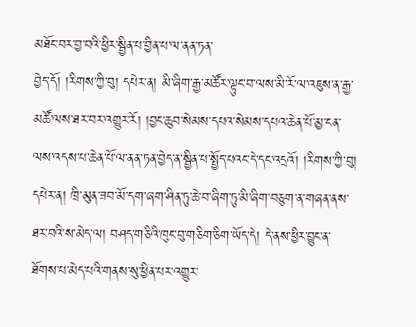མཐོང་བར་བྱ་བའི་ཕྱིར་སྦྱིན་པ་བྱིན་པ་ལ་ནན་ཏན་
བྱེད་དོ། །རིགས་ཀྱི་བུ། དཔེར་ན། མི་ཞིག་རྒྱ་མཚོར་ལྟུང་བ་ལས་མི་རོ་ལ་འཇུས་ན་རྒྱ་མཚོ་ལས་ཐར་བར་འགྱུར་རོ། །བྱང་ཆུབ་སེམས་དཔའ་སེམས་དཔའ་ཆེན་པོ་མྱ་ངན་ལས་འདས་པ་ཆེན་པོ་ལ་ནན་ཏན་བྱེད་ན་སྦྱིན་པ་སྤྱོད་པའང་དེ་དང་འདྲའོ། །རིགས་ཀྱི་བུ། དཔེར་ན། ཁྲི་མུན་ཟབ་མོ་དག་ཞག་ཤིན་ཏུ་ཆེ་བ་ཞིག་ཏུ་མི་ཞིག་བཅུག་ན་གཞན་ནས་ཐར་བའི་ས་མེད་ལ། བཤད་གཅིའི་ཁུང་བུ་གཅིག་ཅིག་ཡོད་དེ། དེ་ནས་ཕྱིར་བྱུང་ན་ཐོགས་པ་མེད་པའི་གནས་སུ་ཕྱིན་པར་འགྱུར་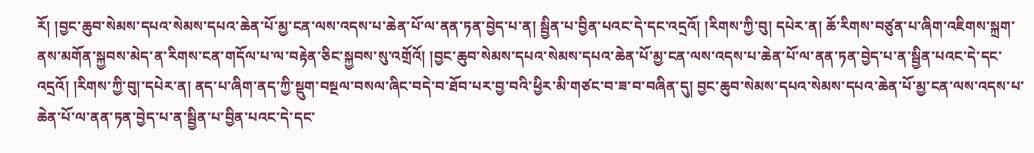རོ། །བྱང་ཆུབ་སེམས་དཔའ་སེམས་དཔའ་ཆེན་པོ་མྱ་ངན་ལས་འདས་པ་ཆེན་པོ་ལ་ནན་ཏན་བྱེད་པ་ན། སྦྱིན་པ་བྱིན་པའང་དེ་དང་འདྲའོ། །རིགས་ཀྱི་བུ། དཔེར་ན། ཆོ་རིགས་བཙུན་པ་ཞིག་འཇིགས་སྐྲག་ནས་མགོན་སྐྱབས་མེད་ན་རིགས་ངན་གདོལ་པ་ལ་བརྟེན་ཅིང་སྐྱབས་སུ་འགྲོའོ། །བྱང་ཆུབ་སེམས་དཔའ་སེམས་དཔའ་ཆེན་པོ་མྱ་ངན་ལས་འདས་པ་ཆེན་པོ་ལ་ནན་ཏན་བྱེད་པ་ན་སྦྱིན་པའང་དེ་དང་འདྲའོ། །རིགས་ཀྱི་བུ།་དཔེར་ན། ནད་པ་ཞིག་ནད་ཀྱི་སྡུག་བསྔལ་བསལ་ཞིང་བདེ་བ་ཐོབ་པར་བྱ་བའི་ཕྱིར་མི་གཙང་བ་ཟ་བ་བཞིན་དུ། བྱང་ཆུབ་སེམས་དཔའ་སེམས་དཔའ་ཆེན་པོ་མྱ་ངན་ལས་འདས་པ་ཆེན་པོ་ལ་ནན་ཏན་བྱེད་པ་ན་སྦྱིན་པ་བྱིན་པའང་དེ་དང་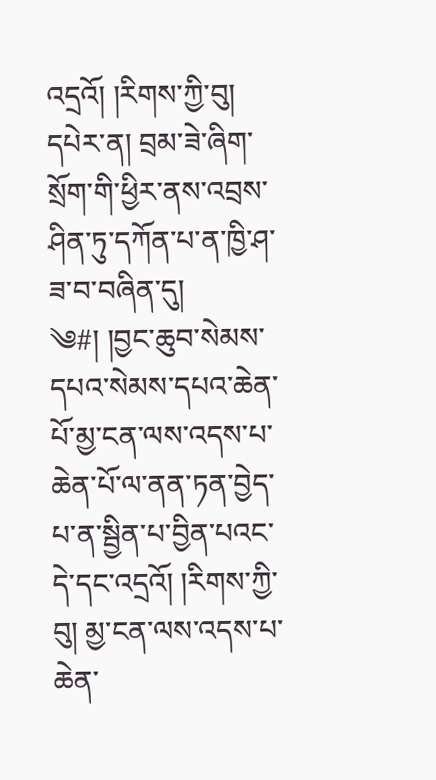འདྲའོ། །རིགས་ཀྱི་བུ། དཔེར་ན། བྲམ་ཟེ་ཞིག་སྲོག་གི་ཕྱིར་ནས་འབྲས་ཤིན་ཏུ་དཀོན་པ་ན་ཁྱི་ཤ་ཟ་བ་བཞིན་དུ།
༄#། །བྱང་ཆུབ་སེམས་དཔའ་སེམས་དཔའ་ཆེན་པོ་མྱ་ངན་ལས་འདས་པ་ཆེན་པོ་ལ་ནན་ཏན་བྱེད་པ་ན་སྦྱིན་པ་བྱིན་པའང་དེ་དང་འདྲའོ། །རིགས་ཀྱི་བུ། མྱ་ངན་ལས་འདས་པ་ཆེན་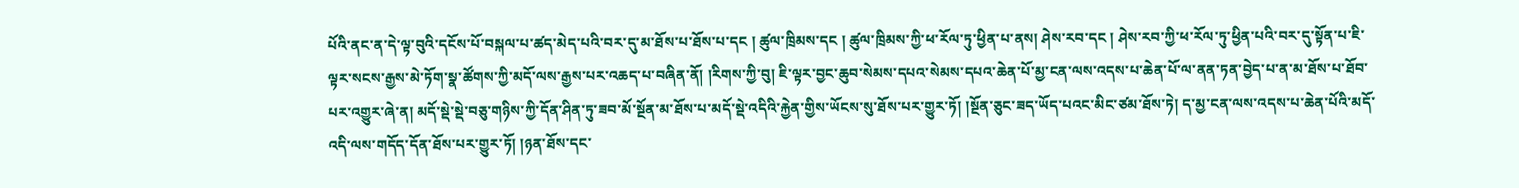པོའི་ནང་ན་དེ་ལྟ་བུའི་དངོས་པོ་བསྐལ་པ་ཚད་མེད་པའི་བར་དུ་མ་ཐོས་པ་ཐོས་པ་དང ། ཚུལ་ཁྲིམས་དང ། ཚུལ་ཁྲིམས་ཀྱི་ཕ་རོལ་ཏུ་ཕྱིན་པ་ནས། ཤེས་རབ་དང ། ཤེས་རབ་ཀྱི་ཕ་རོལ་ཏུ་ཕྱིན་པའི་བར་དུ་སྟོན་པ་ཇི་ལྟར་སངས་རྒྱས་མེ་ཏོག་སྣ་ཚོགས་ཀྱི་མདོ་ལས་རྒྱས་པར་འཆད་པ་བཞིན་ནོ། །རིགས་ཀྱི་བུ། ཇི་ལྟར་བྱང་ཆུབ་སེམས་དཔའ་སེམས་དཔའ་ཆེན་པོ་མྱ་ངན་ལས་འདས་པ་ཆེན་པོ་ལ་ནན་ཏན་བྱེད་པ་ན་མ་ཐོས་པ་ཐོབ་པར་འགྱུར་ཞེ་ན། མདོ་སྡེ་སྡེ་བཅུ་གཉིས་ཀྱི་དོན་ཤིན་ཏུ་ཟབ་མོ་སྔོན་མ་ཐོས་པ་མདོ་སྡེ་འདིའི་རྐྱེན་གྱིས་ཡོངས་སུ་ཐོས་པར་གྱུར་ཏོ། །སྔོན་ཅུང་ཟད་ཡོད་པའང་མིང་ཙམ་ཐོས་ཏེ། ད་མྱ་ངན་ལས་འདས་པ་ཆེན་པོའི་མདོ་འདི་ལས་གདོད་དོན་ཐོས་པར་གྱུར་ཏོ། །ཉན་ཐོས་དང་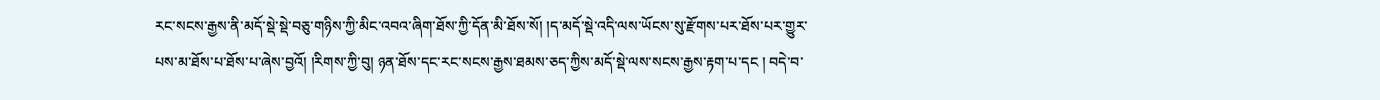རང་སངས་རྒྱས་ནི་མདོ་སྡེ་སྡེ་བཅུ་གཉིས་ཀྱི་མིང་འབའ་ཞིག་ཐོས་ཀྱི་དོན་མི་ཐོས་སོ། །ད་མདོ་སྡེ་འདི་ལས་ཡོངས་སུ་རྫོགས་པར་ཐོས་པར་གྱུར་པས་མ་ཐོས་པ་ཐོས་པ་ཞེས་བྱའོ། །རིགས་ཀྱི་བུ། ཉན་ཐོས་དང་རང་སངས་རྒྱས་ཐམས་ཅད་ཀྱིས་མདོ་སྡེ་ལས་སངས་རྒྱས་རྟག་པ་དང ། བདེ་བ་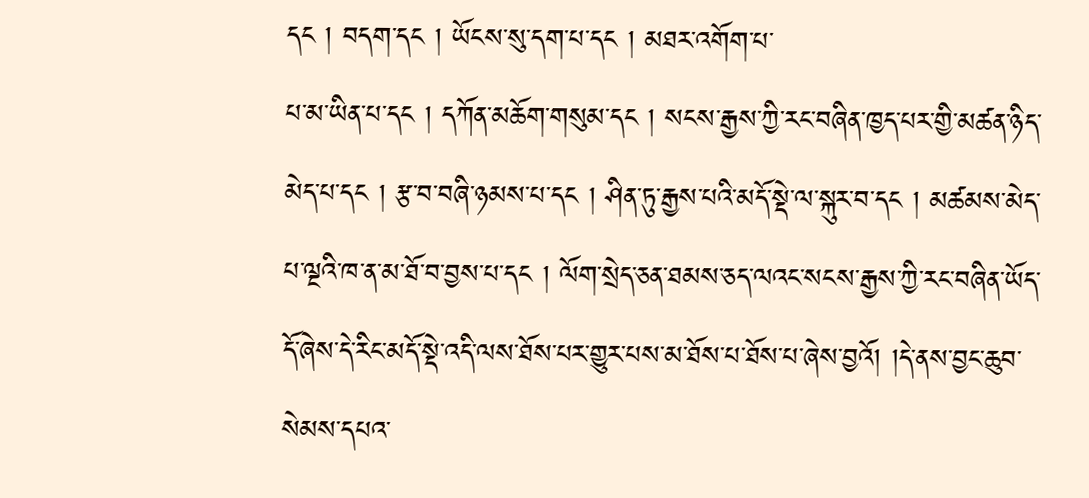དང ། བདག་དང ། ཡོངས་སུ་དག་པ་དང ། མཐར་འགོག་པ་
པ་མ་ཡིན་པ་དང ། དཀོན་མཆོག་གསུམ་དང ། སངས་རྒྱས་ཀྱི་རང་བཞིན་ཁྱད་པར་གྱི་མཚན་ཉིད་མེད་པ་དང ། རྩ་བ་བཞི་ཉམས་པ་དང ། ཤིན་ཏུ་རྒྱས་པའི་མདོ་སྡེ་ལ་སྐུར་བ་དང ། མཚམས་མེད་པ་ལྔའི་ཁ་ན་མ་ཐོ་བ་བྱས་པ་དང ། ལོག་སྲེད་ཅན་ཐམས་ཅད་ལའང་སངས་རྒྱས་ཀྱི་རང་བཞིན་ཡོད་དོ་ཞེས་དེ་རིང་མདོ་སྡེ་འདི་ལས་ཐོས་པར་གྱུར་པས་མ་ཐོས་པ་ཐོས་པ་ཞེས་བྱའོ། །དེ་ནས་བྱང་ཆུབ་སེམས་དཔའ་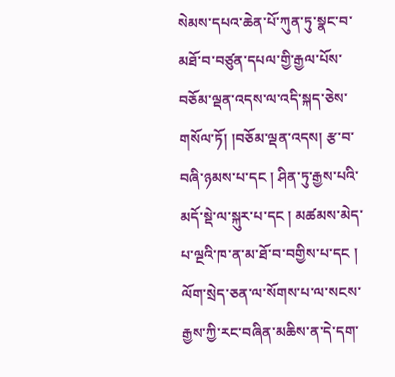སེམས་དཔའ་ཆེན་པོ་ཀུན་ཏུ་སྣང་བ་མཐོ་བ་བཙུན་དཔལ་གྱི་རྒྱལ་པོས་བཅོམ་ལྡན་འདས་ལ་འདི་སྐད་ཅེས་གསོལ་ཏོ། །བཅོམ་ལྡན་འདས། རྩ་བ་བཞི་ཉམས་པ་དང ། ཤིན་ཏུ་རྒྱས་པའི་མདོ་སྡེ་ལ་སྐུར་པ་དང ། མཚམས་མེད་པ་ལྔའི་ཁ་ན་མ་ཐོ་བ་བགྱིས་པ་དང ། ལོག་སྲེད་ཅན་ལ་སོགས་པ་ལ་སངས་རྒྱས་ཀྱི་རང་བཞིན་མཆིས་ན་དེ་དག་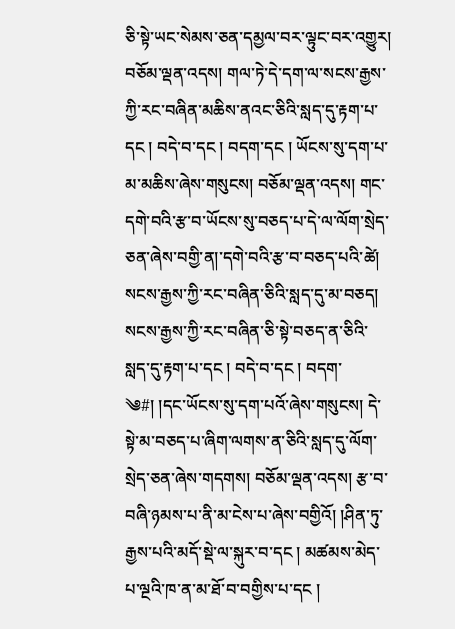ཅི་སྟེ་ཡང་སེམས་ཅན་དམྱལ་བར་ལྟུང་བར་འགྱུར། བཅོམ་ལྡན་འདས། གལ་ཏེ་དེ་དག་ལ་སངས་རྒྱས་ཀྱི་རང་བཞིན་མཆིས་ནའང་ཅིའི་སླད་དུ་རྟག་པ་དང ། བདེ་བ་དང ། བདག་དང ། ཡོངས་སུ་དག་པ་མ་མཆིས་ཞེས་གསུངས། བཅོམ་ལྡན་འདས། གང་དགེ་བའི་རྩ་བ་ཡོངས་སུ་བཅད་པ་དེ་ལ་ལོག་སྲེད་ཅན་ཞེས་བགྱི་ན།་དགེ་བའི་རྩ་བ་བཅད་པའི་ཚེ། སངས་རྒྱས་ཀྱི་རང་བཞིན་ཅིའི་སླད་དུ་མ་བཅད། སངས་རྒྱས་ཀྱི་རང་བཞིན་ཅི་སྟེ་བཅད་ན་ཅིའི་སླད་དུ་རྟག་པ་དང ། བདེ་བ་དང ། བདག་
༄#། །དང་ཡོངས་སུ་དག་པའོ་ཞེས་གསུངས། དེ་སྟེ་མ་བཅད་པ་ཞིག་ལགས་ན་ཅིའི་སླད་དུ་ལོག་སྲེད་ཅན་ཞེས་གདགས། བཅོམ་ལྡན་འདས། རྩ་བ་བཞི་ཉམས་པ་ནི་མ་ངེས་པ་ཞེས་བགྱིའོ། །ཤིན་ཏུ་རྒྱས་པའི་མདོ་སྡེ་ལ་སྐུར་བ་དང ། མཚམས་མེད་པ་ལྔའི་ཁ་ན་མ་ཐོ་བ་བགྱིས་པ་དང །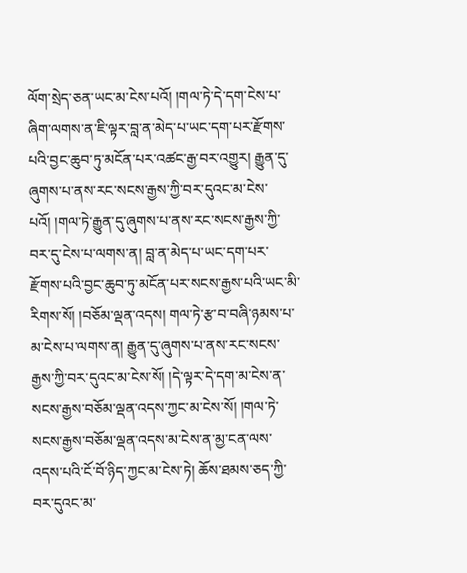ལོག་སྲེད་ཅན་ཡང་མ་ངེས་པའོ། །གལ་ཏེ་དེ་དག་ངེས་པ་ཞིག་ལགས་ན་ཇི་ལྟར་བླ་ན་མེད་པ་ཡང་དག་པར་རྫོགས་པའི་བྱང་ཆུབ་ཏུ་མངོན་པར་འཚང་རྒྱ་བར་འགྱུར། རྒྱུན་དུ་ཞུགས་པ་ནས་རང་སངས་རྒྱས་ཀྱི་བར་དུའང་མ་ངེས་པའོ། །གལ་ཏེ་རྒྱུན་དུ་ཞུགས་པ་ནས་རང་སངས་རྒྱས་ཀྱི་བར་དུ་ངེས་པ་ལགས་ན། བླ་ན་མེད་པ་ཡང་དག་པར་རྫོགས་པའི་བྱང་ཆུབ་ཏུ་མངོན་པར་སངས་རྒྱས་པའི་ཡང་མི་རིགས་སོ། །བཅོམ་ལྡན་འདས། གལ་ཏེ་རྩ་བ་བཞི་ཉམས་པ་མ་ངེས་པ་ལགས་ན། རྒྱུན་དུ་ཞུགས་པ་ནས་རང་སངས་རྒྱས་ཀྱི་བར་དུའང་མ་ངེས་སོ། །དེ་ལྟར་དེ་དག་མ་ངེས་ན་སངས་རྒྱས་བཅོམ་ལྡན་འདས་ཀྱང་མ་ངེས་སོ། །གལ་ཏེ་སངས་རྒྱས་བཅོམ་ལྡན་འདས་མ་ངེས་ན་མྱ་ངན་ལས་འདས་པའི་ངོ་བོ་ཉིད་ཀྱང་མ་ངེས་ཏེ། ཆོས་ཐམས་ཅད་ཀྱི་བར་དུའང་མ་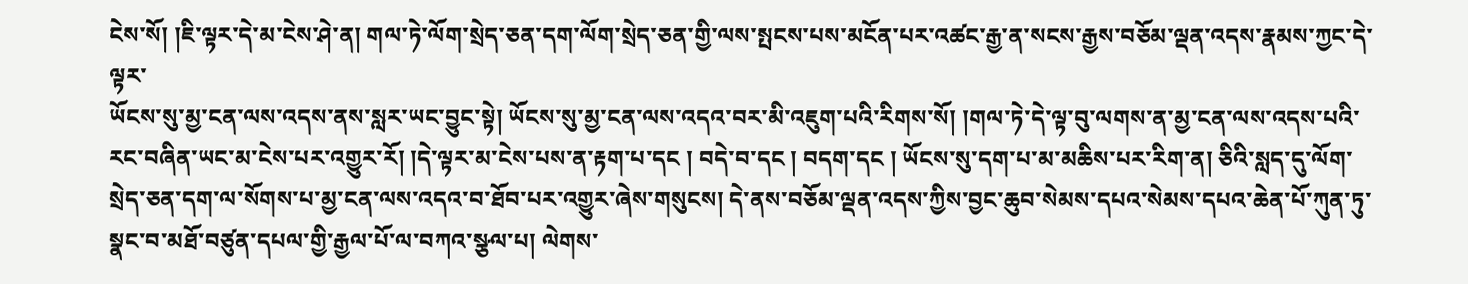ངེས་སོ། །ཇི་ལྟར་དེ་མ་ངེས་ཤེ་ན། གལ་ཏེ་ལོག་སྲེད་ཅན་དག་ལོག་སྲེད་ཅན་གྱི་ལས་སྤངས་པས་མངོན་པར་འཚང་རྒྱ་ན་སངས་རྒྱས་བཅོམ་ལྡན་འདས་རྣམས་ཀྱང་དེ་ལྟར་
ཡོངས་སུ་མྱ་ངན་ལས་འདས་ནས་སླར་ཡང་བྱུང་སྟེ། ཡོངས་སུ་མྱ་ངན་ལས་འདའ་བར་མི་འཇུག་པའི་རིགས་སོ། །གལ་ཏེ་དེ་ལྟ་བུ་ལགས་ན་མྱ་ངན་ལས་འདས་པའི་རང་བཞིན་ཡང་མ་ངེས་པར་འགྱུར་རོ། །དེ་ལྟར་མ་ངེས་པས་ན་རྟག་པ་དང ། བདེ་བ་དང ། བདག་དང ། ཡོངས་སུ་དག་པ་མ་མཆིས་པར་རིག་ན། ཅིའི་སླད་དུ་ལོག་སྲེད་ཅན་དག་ལ་སོགས་པ་མྱ་ངན་ལས་འདའ་བ་ཐོབ་པར་འགྱུར་ཞེས་གསུངས། དེ་ནས་བཅོམ་ལྡན་འདས་ཀྱིས་བྱང་ཆུབ་སེམས་དཔའ་སེམས་དཔའ་ཆེན་པོ་ཀུན་ཏུ་སྣང་བ་མཐོ་བཙུན་དཔལ་གྱི་རྒྱལ་པོ་ལ་བཀའ་སྩལ་པ། ལེགས་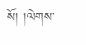སོ། །ལེགས་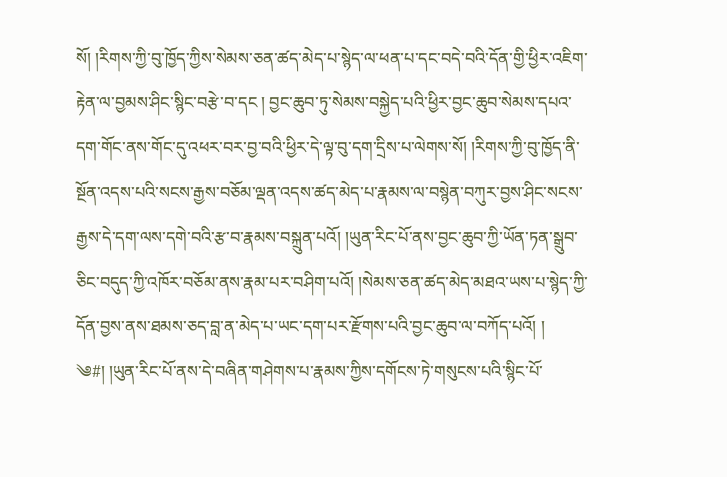སོ། །རིགས་ཀྱི་བུ་ཁྱོད་ཀྱིས་སེམས་ཅན་ཚད་མེད་པ་སྙེད་ལ་ཕན་པ་དང་བདེ་བའི་དོན་གྱི་ཕྱིར་འཇིག་རྟེན་ལ་བྱམས་ཤིང་སྙིང་བརྩེ་བ་དང ། བྱང་ཆུབ་ཏུ་སེམས་བསྐྱེད་པའི་ཕྱིར་བྱང་ཆུབ་སེམས་དཔའ་དག་གོང་ནས་གོང་དུ་འཕར་བར་བྱ་བའི་ཕྱིར་དེ་ལྟ་བུ་དག་དྲིས་པ་ལེགས་སོ། །རིགས་ཀྱི་བུ་ཁྱོད་ནི་སྔོན་འདས་པའི་སངས་རྒྱས་བཅོམ་ལྡན་འདས་ཚད་མེད་པ་རྣམས་ལ་བསྙེན་བཀུར་བྱས་ཤིང་སངས་རྒྱས་དེ་དག་ལས་དགེ་བའི་རྩ་བ་རྣམས་བསྐྲུན་པའོ། །ཡུན་རིང་པོ་ནས་བྱང་ཆུབ་ཀྱི་ཡོན་ཏན་སྒྲུབ་ཅིང་བདུད་ཀྱི་འཁོར་བཅོམ་ནས་རྣམ་པར་བཤིག་པའོ། །སེམས་ཅན་ཚད་མེད་མཐའ་ཡས་པ་སྙེད་ཀྱི་དོན་བྱས་ནས་ཐམས་ཅད་བླ་ན་མེད་པ་ཡང་དག་པར་རྫོགས་པའི་བྱང་ཆུབ་ལ་བཀོད་པའོ། །
༄#། །ཡུན་རིང་པོ་ནས་དེ་བཞིན་གཤེགས་པ་རྣམས་ཀྱིས་དགོངས་ཏེ་གསུངས་པའི་སྙིང་པོ་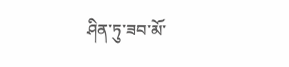ཤིན་ཏུ་ཟབ་མོ་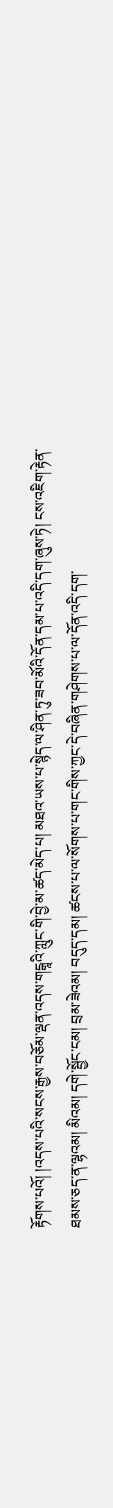རྟོགས་པའོ། །འདས་པའི་སངས་རྒྱས་བཅོམ་ལྡན་འདས་གངྒཱའི་ཀླུང་གི་བྱེ་མ་ཚད་མེད་པ། མཐའ་ཡས་པ་སྙེད་ལ་ཤིན་ཏུ་ཟབ་མོའི་དོན་དམ་པ་འདི་དག་ཞུས་ཏེ། ངས་འཇིག་རྟེན་ཐམས་ཅད་ན་ལྷའམ། མིའམ། དགེ་སྦྱོང་ངམ། བྲམ་ཟེའམ། བདུད་དམ། ཚངས་པ་ལ་སོགས་པ་གང་གིས་ཀྱང་དེ་བཞིན་གཤེགས་པ་ལ་དོན་འདི་དག་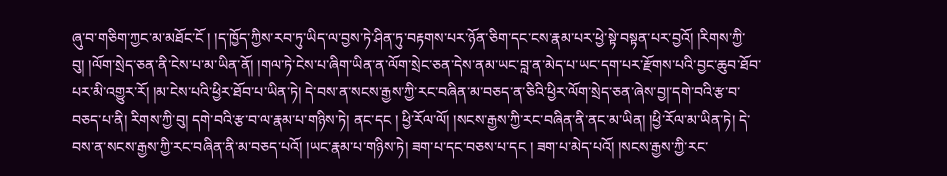ཞུ་བ་གཅིག་ཀྱང་མ་མཐོང་ངོ ། །ད་ཁྱོད་ཀྱིས་རབ་ཏུ་ཡིད་ལ་བྱས་ཏེ་ཤིན་ཏུ་བརྟགས་པར་ཉོན་ཅིག་དང་ངས་རྣམ་པར་ཕྱེ་སྟེ་བསྟན་པར་བྱའོ། །རིགས་ཀྱི་བུ། །ལོག་སྲེད་ཅན་ནི་ངེས་པ་མ་ཡིན་ནོ། །གལ་ཏེ་ངེས་པ་ཞིག་ཡིན་ན་ལོག་སྲེང་ཅན་དེས་ནམ་ཡང་བླ་ན་མེད་པ་ཡང་དག་པར་རྫོགས་པའི་བྱང་ཆུབ་ཐོབ་པར་མི་འགྱུར་རོ། །མ་ངེས་པའི་ཕྱིར་ཐོབ་པ་ཡིན་ཏེ། དེ་བས་ན་སངས་རྒྱས་ཀྱི་རང་བཞིན་མ་བཅད་ན་ཅིའི་ཕྱིར་ལོག་སྲེད་ཅན་ཞེས་བྱ།་དགེ་བའི་རྩ་བ་བཅད་པ་ནི། རིགས་ཀྱི་བུ། དགེ་བའི་རྩ་བ་ལ་རྣམ་པ་གཉིས་ཏེ། ནང་དང ། ཕྱི་རོལ་ལོ། །སངས་རྒྱས་ཀྱི་རང་བཞིན་ནི་ནང་མ་ཡིན། །ཕྱི་རོལ་མ་ཡིན་ཏེ། དེ་བས་ན་སངས་རྒྱས་ཀྱི་རང་བཞིན་ནི་མ་བཅད་པའོ། །ཡང་རྣམ་པ་གཉིས་ཏེ། ཟག་པ་དང་བཅས་པ་དང ། ཟག་པ་མེད་པའོ། །སངས་རྒྱས་ཀྱི་རང་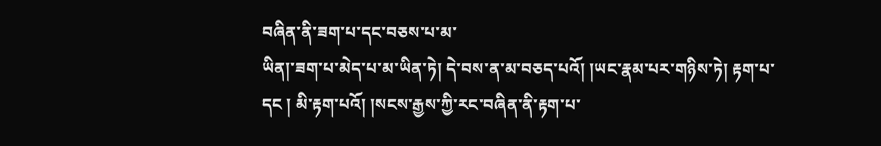བཞིན་ནི་ཟག་པ་དང་བཅས་པ་མ་
ཡིན།་ཟག་པ་མེད་པ་མ་ཡིན་ཏེ། དེ་བས་ན་མ་བཅད་པའོ། །ཡང་རྣམ་པར་གཉིས་ཏེ། རྟག་པ་དང ། མི་རྟག་པའོ། །སངས་རྒྱས་ཀྱི་རང་བཞིན་ནི་རྟག་པ་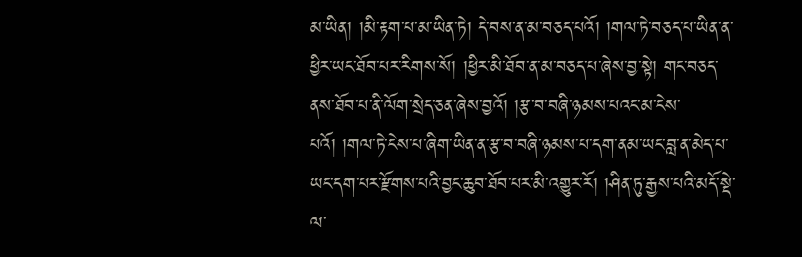མ་ཡིན། །མི་རྟག་པ་མ་ཡིན་ཏེ། དེ་བས་ན་མ་བཅད་པའོ། །གལ་ཏེ་བཅད་པ་ཡིན་ན་ཕྱིར་ཡང་ཐོབ་པར་རིགས་སོ། །ཕྱིར་མི་ཐོབ་ན་མ་བཅད་པ་ཞེས་བྱ་སྟེ། གང་བཅད་ནས་ཐོབ་པ་ནི་ལོག་སྲེད་ཅན་ཞེས་བྱའོ། །རྩ་བ་བཞི་ཉམས་པའང་མ་ངེས་པའོ། །གལ་ཏེ་ངེས་པ་ཞིག་ཡིན་ན་རྩ་བ་བཞི་ཉམས་པ་དག་ནམ་ཡང་བླ་ན་མེད་པ་ཡང་དག་པར་རྫོགས་པའི་བྱང་ཆུབ་ཐོབ་པར་མི་འགྱུར་རོ། །ཤིན་ཏུ་རྒྱས་པའི་མདོ་སྡེ་ལ་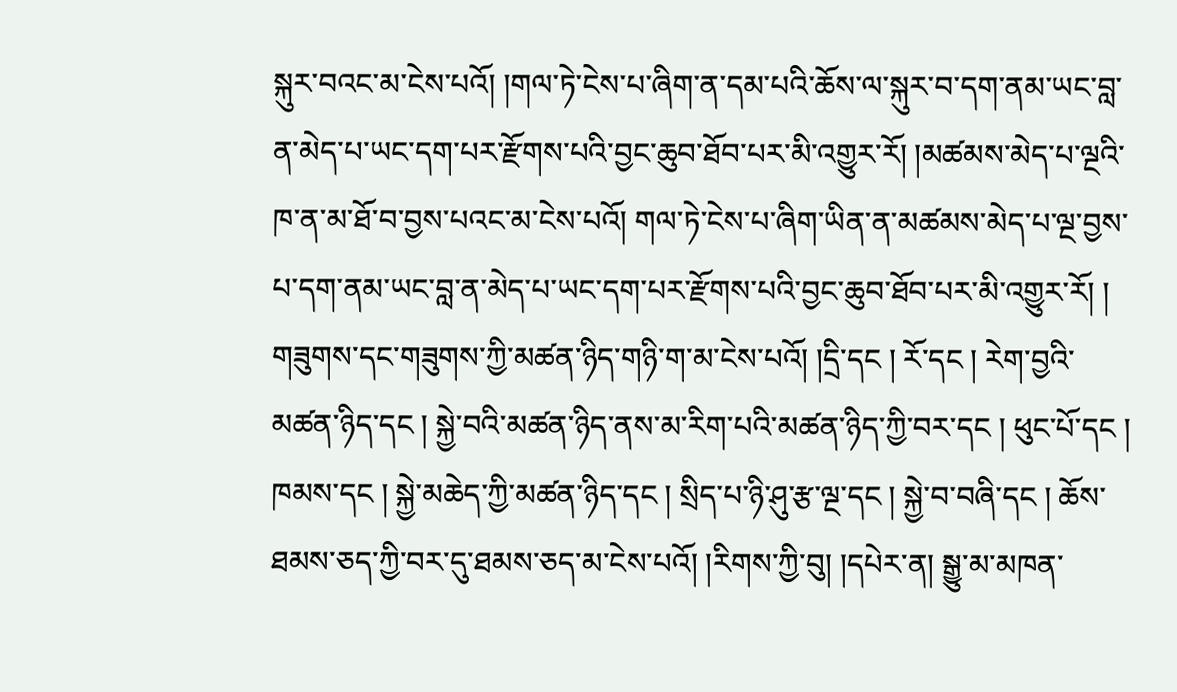སྐུར་བའང་མ་ངེས་པའོ། །གལ་ཏེ་ངེས་པ་ཞིག་ན་དམ་པའི་ཆོས་ལ་སྐུར་བ་དག་ནམ་ཡང་བླ་ན་མེད་པ་ཡང་དག་པར་རྫོགས་པའི་བྱང་ཆུབ་ཐོབ་པར་མི་འགྱུར་རོ། །མཚམས་མེད་པ་ལྔའི་ཁ་ན་མ་ཐོ་བ་བྱས་པའང་མ་ངེས་པའོ། གལ་ཏེ་ངེས་པ་ཞིག་ཡིན་ན་མཚམས་མེད་པ་ལྔ་བྱས་པ་དག་ནམ་ཡང་བླ་ན་མེད་པ་ཡང་དག་པར་རྫོགས་པའི་བྱང་ཆུབ་ཐོབ་པར་མི་འགྱུར་རོ། ། གཟུགས་དང་གཟུགས་ཀྱི་མཚན་ཉིད་གཉི་ག་མ་ངེས་པའོ། །དྲི་དང ། རོ་དང ། རེག་བྱའི་མཚན་ཉིད་དང ། སྐྱེ་བའི་མཚན་ཉིད་ནས་མ་རིག་པའི་མཚན་ཉིད་ཀྱི་བར་དང ། ཕུང་པོ་དང ། ཁམས་དང ། སྐྱེ་མཆེད་ཀྱི་མཚན་ཉིད་དང ། སྲིད་པ་ཉི་ཤུ་རྩ་ལྔ་དང ། སྐྱེ་བ་བཞི་དང ། ཆོས་ཐམས་ཅད་ཀྱི་བར་དུ་ཐམས་ཅད་མ་ངེས་པའོ། །རིགས་ཀྱི་བུ། །དཔེར་ན། སྒྱུ་མ་མཁན་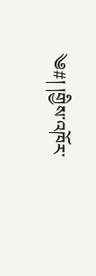༄#། །གྱིས་འཁོར་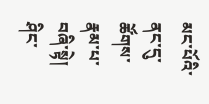མང་པོའི་ནང་དུ་ཚོགས་རྣམ་པ་བཞི་སྟེ། ཤིང་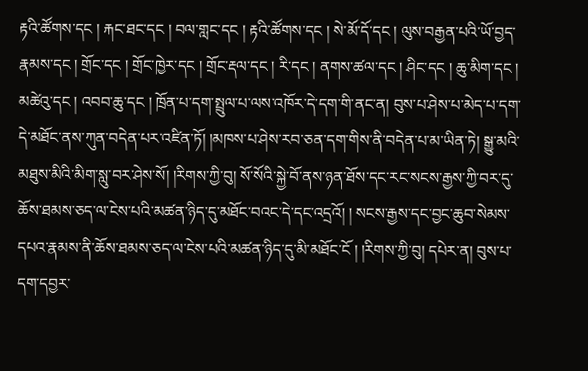རྟའི་ཚོགས་དང ། རྐང་ཐང་དང ། བལ་གླང་དང ། རྟའི་ཚོགས་དང ། སེ་མོ་དོ་དང ། ལུས་བརྒྱན་པའི་ཡོ་བྱད་རྣམས་དང ། གྲོང་དང ། གྲོང་ཁྱེར་དང ། གྲོང་རྡལ་དང ། རི་དང ། ནགས་ཚལ་དང ། ཤིང་དང ། ཆུ་མིག་དང ། མཚེའུ་དང ། འབབ་ཆུ་དང ། ཁྲོན་པ་དག་སྤྲུལ་པ་ལས་འཁོར་དེ་དག་གི་ནང་ན། བུས་པ་ཤེས་པ་མེད་པ་དག་དེ་མཐོང་ནས་ཀུན་བདེན་པར་འཛིན་ཏོ། །མཁས་པ་ཤེས་རབ་ཅན་དག་གིས་ནི་བདེན་པ་མ་ཡིན་ཏེ། སྒྱུ་མའི་མཐུས་མིའི་མིག་སླུ་བར་ཤེས་སོ། །རིགས་ཀྱི་བུ། སོ་སོའི་སྐྱེ་བོ་ནས་ཉན་ཐོས་དང་རང་སངས་རྒྱས་ཀྱི་བར་དུ་ཆོས་ཐམས་ཅད་ལ་ངེས་པའི་མཚན་ཉིད་དུ་མཐོང་བའང་དེ་དང་འདྲའོ། ། སངས་རྒྱས་དང་བྱང་ཆུབ་སེམས་དཔའ་རྣམས་ནི་ཆོས་ཐམས་ཅད་ལ་ངེས་པའི་མཚན་ཉིད་དུ་མི་མཐོང་ངོ ། །རིགས་ཀྱི་བུ། དཔེར་ན། བུས་པ་དག་དབྱར་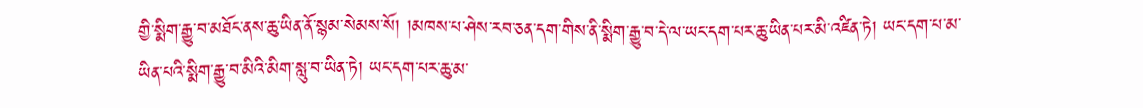གྱི་སྨིག་རྒྱུ་བ་མཐོང་ནས་ཆུ་ཡིན་ནོ་སྙམ་སེམས་སོ། །མཁས་པ་ཤེས་རབ་ཅན་དག་གིས་ནི་སྨིག་རྒྱུ་བ་དེ་ལ་ཡང་དག་པར་ཆུ་ཡིན་པར་མི་འཛིན་ཏེ། ཡང་དག་པ་མ་ཡིན་པའི་སྨིག་རྒྱུ་བ་མིའི་མིག་སླུ་བ་ཡིན་ཏེ། ཡང་དག་པར་ཆུ་མ་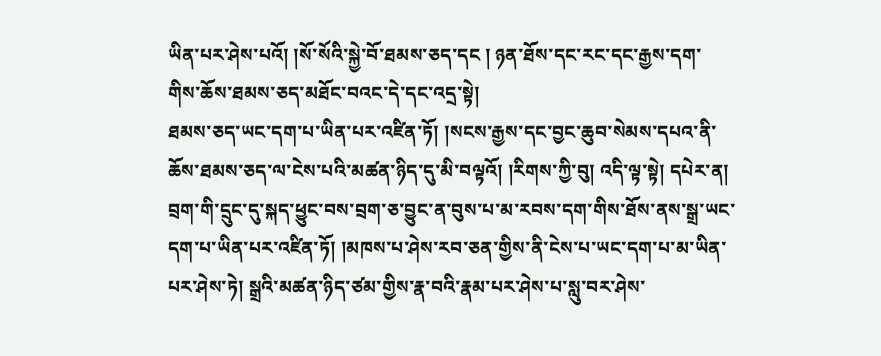ཡིན་པར་ཤེས་པའོ། །སོ་སོའི་སྐྱེ་བོ་ཐམས་ཅད་དང ། ཉན་ཐོས་དང་རང་དང་རྒྱས་དག་གིས་ཆོས་ཐམས་ཅད་མཐོང་བའང་དེ་དང་འདྲ་སྟེ།
ཐམས་ཅད་ཡང་དག་པ་ཡིན་པར་འཛིན་ཏོ། །སངས་རྒྱས་དང་བྱང་ཆུབ་སེམས་དཔའ་ནི་ཆོས་ཐམས་ཅད་ལ་ངེས་པའི་མཚན་ཉིད་དུ་མི་བལྟའོ། །རིགས་ཀྱི་བུ། འདི་ལྟ་སྟེ། དཔེར་ན། བྲག་གི་དྲུང་དུ་སྐད་ཕྱུང་བས་བྲག་ཅ་བྱུང་ན་བུས་པ་མ་རབས་དག་གིས་ཐོས་ནས་སྒྲ་ཡང་དག་པ་ཡིན་པར་འཛིན་ཏོ། །མཁས་པ་ཤེས་རབ་ཅན་གྱིས་ནི་ངེས་པ་ཡང་དག་པ་མ་ཡིན་པར་ཤེས་ཏེ། སྒྲའི་མཚན་ཉིད་ཙམ་གྱིས་རྣ་བའི་རྣམ་པར་ཤེས་པ་སླུ་བར་ཤེས་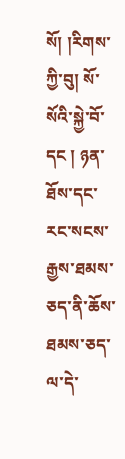སོ། །རིགས་ཀྱི་བུ། སོ་སོའི་སྐྱེ་བོ་དང ། ཉན་ཐོས་དང་རང་སངས་རྒྱས་ཐམས་ཅད་ནི་ཆོས་ཐམས་ཅད་ལ་དེ་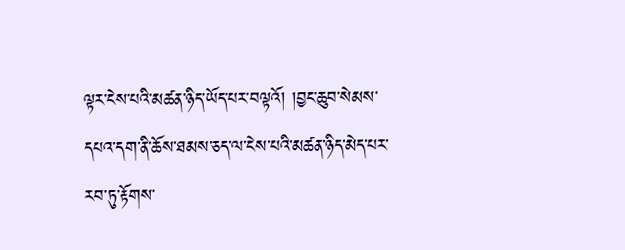ལྟར་ངེས་པའི་མཚན་ཉིད་ཡོད་པར་བལྟའོ། །བྱང་ཆུབ་སེམས་དཔའ་དག་ནི་ཆོས་ཐམས་ཅད་ལ་ངེས་པའི་མཚན་ཉིད་མེད་པར་རབ་ཏུ་རྟོགས་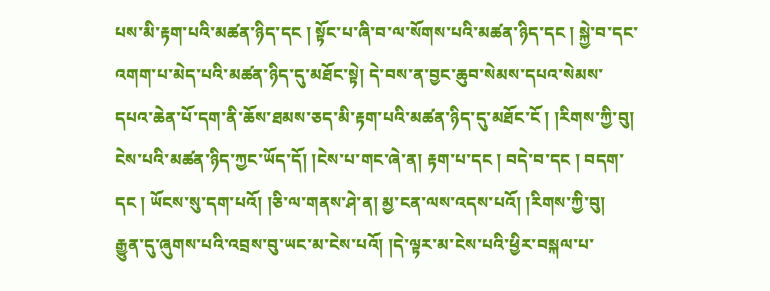པས་མི་རྟག་པའི་མཚན་ཉིད་དང ། སྟོང་པ་ཞི་བ་ལ་སོགས་པའི་མཚན་ཉིད་དང ། སྐྱེ་བ་དང་འགག་པ་མེད་པའི་མཚན་ཉིད་དུ་མཐོང་སྟེ། དེ་བས་ན་བྱང་ཆུབ་སེམས་དཔའ་སེམས་དཔའ་ཆེན་པོ་དག་ནི་ཆོས་ཐམས་ཅད་མི་རྟག་པའི་མཚན་ཉིད་དུ་མཐོང་ངོ ། །རིགས་ཀྱི་བུ། ངེས་པའི་མཚན་ཉིད་ཀྱང་ཡོད་དོ། །ངེས་པ་གང་ཞེ་ན། རྟག་པ་དང ། བདེ་བ་དང ། བདག་དང ། ཡོངས་སུ་དག་པའོ། །ཅི་ལ་གནས་ཤེ་ན། མྱ་ངན་ལས་འདས་པའོ། །རིགས་ཀྱི་བུ། རྒྱུན་དུ་ཞུགས་པའི་འབྲས་བུ་ཡང་མ་ངེས་པའོ། །དེ་ལྟར་མ་ངེས་པའི་ཕྱིར་བསྐལ་པ་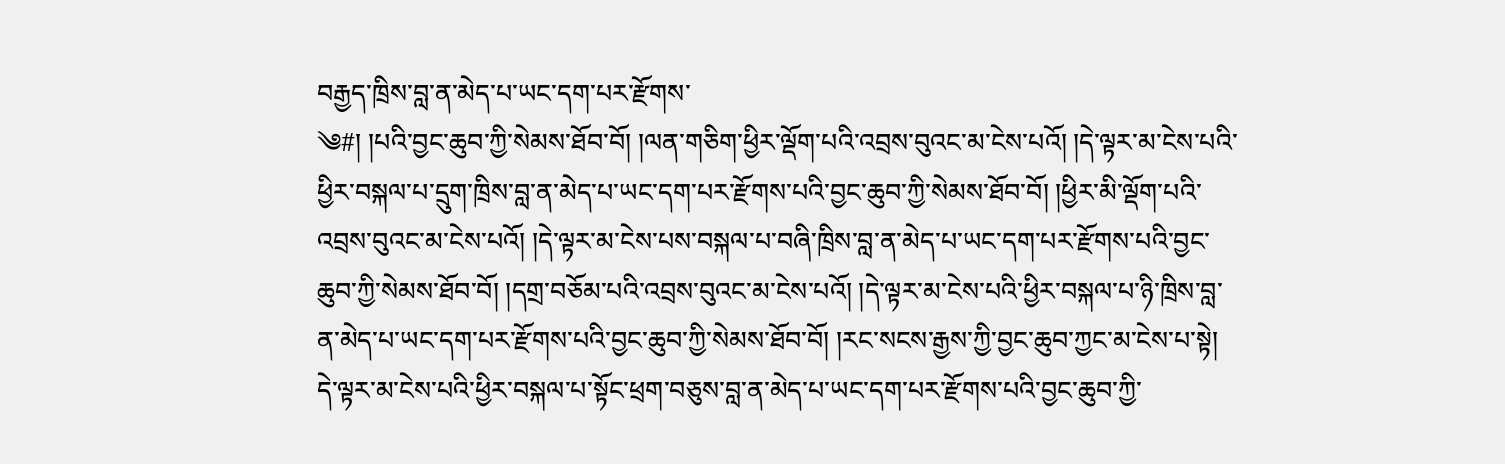བརྒྱད་ཁྲིས་བླ་ན་མེད་པ་ཡང་དག་པར་རྫོགས་
༄#། །པའི་བྱང་ཆུབ་ཀྱི་སེམས་ཐོབ་བོ། །ལན་གཅིག་ཕྱིར་ལྡོག་པའི་འབྲས་བུའང་མ་ངེས་པའོ། །དེ་ལྟར་མ་ངེས་པའི་ཕྱིར་བསྐལ་པ་དྲུག་ཁྲིས་བླ་ན་མེད་པ་ཡང་དག་པར་རྫོགས་པའི་བྱང་ཆུབ་ཀྱི་སེམས་ཐོབ་བོ། །ཕྱིར་མི་ལྡོག་པའི་འབྲས་བུའང་མ་ངེས་པའོ། །དེ་ལྟར་མ་ངེས་པས་བསྐལ་པ་བཞི་ཁྲིས་བླ་ན་མེད་པ་ཡང་དག་པར་རྫོགས་པའི་བྱང་ཆུབ་ཀྱི་སེམས་ཐོབ་བོ། །དགྲ་བཅོམ་པའི་འབྲས་བུའང་མ་ངེས་པའོ། །དེ་ལྟར་མ་ངེས་པའི་ཕྱིར་བསྐལ་པ་ཉི་ཁྲིས་བླ་ན་མེད་པ་ཡང་དག་པར་རྫོགས་པའི་བྱང་ཆུབ་ཀྱི་སེམས་ཐོབ་བོ། །རང་སངས་རྒྱས་ཀྱི་བྱང་ཆུབ་ཀྱང་མ་ངེས་པ་སྟེ། དེ་ལྟར་མ་ངེས་པའི་ཕྱིར་བསྐལ་པ་སྟོང་ཕྲག་བཅུས་བླ་ན་མེད་པ་ཡང་དག་པར་རྫོགས་པའི་བྱང་ཆུབ་ཀྱི་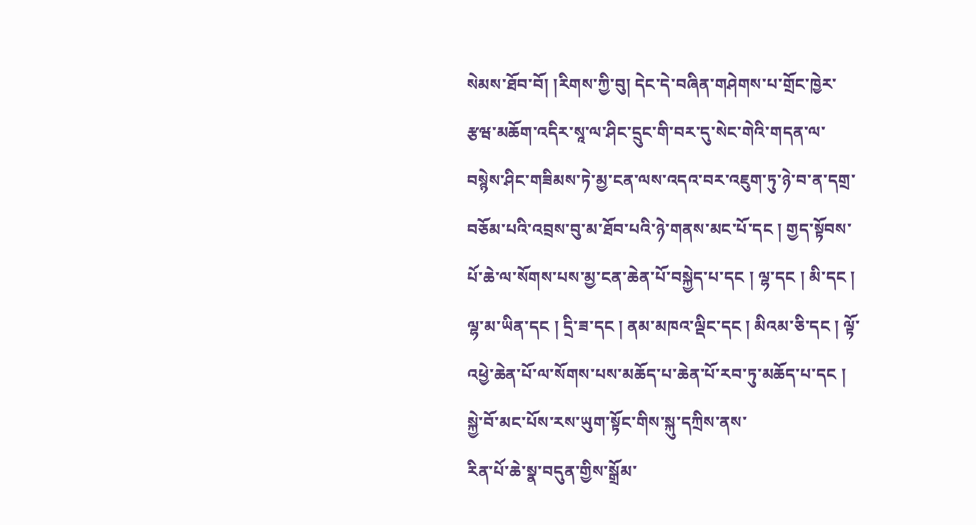སེམས་ཐོབ་བོ། །རིགས་ཀྱི་བུ། དེང་དེ་བཞིན་གཤེགས་པ་གྲོང་ཁྱེར་རྩཝ་མཆོག་འདིར་སཱ་ལ་ཤིང་དྲུང་གི་བར་དུ་སེང་གེའི་གདན་ལ་བསྙེས་ཤིང་གཟིམས་ཏེ་མྱ་ངན་ལས་འདའ་བར་འཇུག་ཏུ་ཉེ་བ་ན་དགྲ་བཅོམ་པའི་འབྲས་བུ་མ་ཐོབ་པའི་ཉེ་གནས་མང་པོ་དང ། གྱད་སྟོབས་པོ་ཆེ་ལ་སོགས་པས་མྱ་ངན་ཆེན་པོ་བསྐྱེད་པ་དང ། ལྷ་དང ། མི་དང ། ལྷ་མ་ཡིན་དང ། དྲི་ཟ་དང ། ནམ་མཁའ་ལྡིང་དང ། མིའམ་ཅི་དང ། ལྟོ་འཕྱེ་ཆེན་པོ་ལ་སོགས་པས་མཆོད་པ་ཆེན་པོ་རབ་ཏུ་མཆོད་པ་དང ། སྐྱེ་བོ་མང་པོས་རས་ཡུག་སྟོང་གིས་སྐུ་དཀྲིས་ནས་
རིན་པོ་ཆེ་སྣ་བདུན་གྱིས་སྒྲོམ་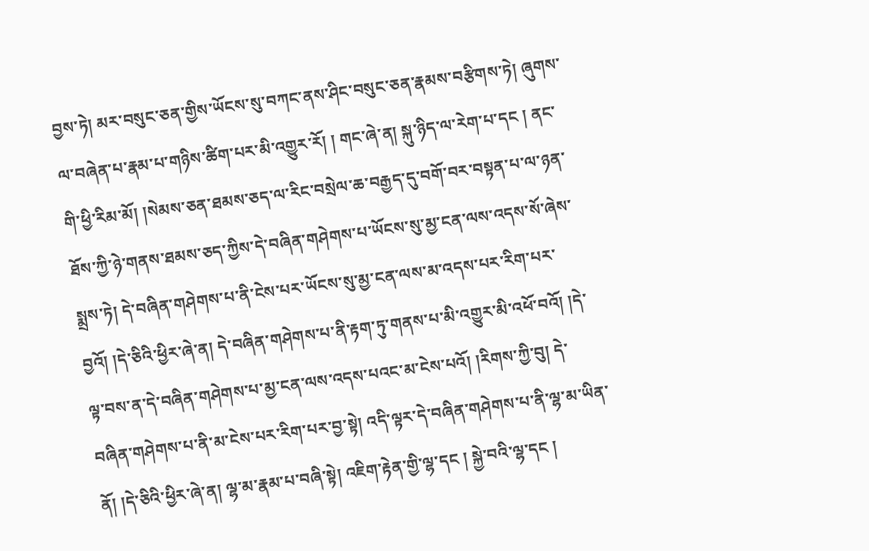བྱས་ཏེ། མར་བསུང་ཅན་གྱིས་ཡོངས་སུ་བཀང་ནས་ཤིང་བསུང་ཅན་རྣམས་བརྩིགས་ཏེ། ཞུགས་ལ་བཞེན་པ་རྣམ་པ་གཉིས་ཚིག་པར་མི་འགྱུར་རོ། ། གང་ཞེ་ན། སྐུ་ཉིད་ལ་རེག་པ་དང ། ནང་གི་ཕྱི་རིམ་མོ། །སེམས་ཅན་ཐམས་ཅད་ལ་རིང་བསྲེལ་ཆ་བརྒྱད་དུ་བགོ་བར་བསྟན་པ་ལ་ཉན་ཐོས་ཀྱི་ཉེ་གནས་ཐམས་ཅད་ཀྱིས་དེ་བཞིན་གཤེགས་པ་ཡོངས་སུ་མྱ་ངན་ལས་འདས་སོ་ཞེས་སྨྲས་ཏེ། དེ་བཞིན་གཤེགས་པ་ནི་ངེས་པར་ཡོངས་སུ་མྱ་ངན་ལས་མ་འདས་པར་རིག་པར་བྱའོ། །དེ་ཅིའི་ཕྱིར་ཞེ་ན། དེ་བཞིན་གཤེགས་པ་ནི་རྟག་ཏུ་གནས་པ་མི་འགྱུར་མི་འཕོ་བའོ། །དེ་ལྟ་བས་ན་དེ་བཞིན་གཤེགས་པ་མྱ་ངན་ལས་འདས་པའང་མ་ངེས་པའོ། །རིགས་ཀྱི་བུ། དེ་བཞིན་གཤེགས་པ་ནི་མ་ངེས་པར་རིག་པར་བྱ་སྟེ། འདི་ལྟར་དེ་བཞིན་གཤེགས་པ་ནི་ལྷ་མ་ཡིན་ནོ། །དེ་ཅིའི་ཕྱིར་ཞེ་ན། ལྷ་མ་རྣམ་པ་བཞི་སྟེ། འཇིག་རྟེན་གྱི་ལྷ་དང ། སྐྱེ་བའི་ལྷ་དང །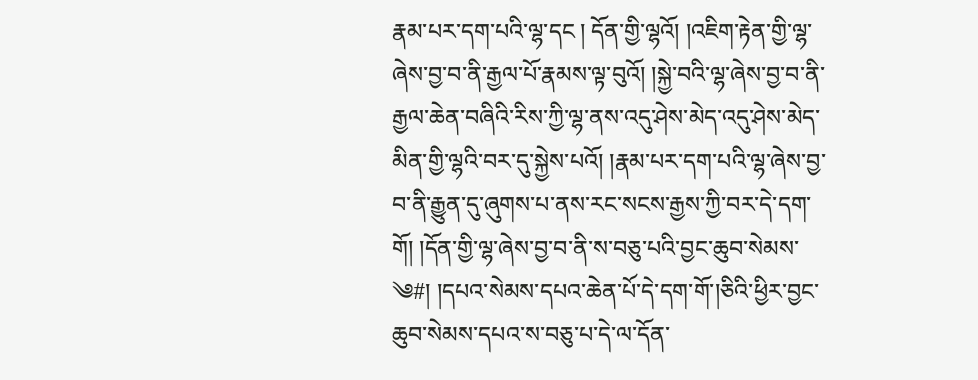རྣམ་པར་དག་པའི་ལྷ་དང ། དོན་གྱི་ལྷའོ། །འཇིག་རྟེན་གྱི་ལྷ་ཞེས་བྱ་བ་ནི་རྒྱལ་པོ་རྣམས་ལྟ་བུའོ། །སྐྱེ་བའི་ལྷ་ཞེས་བྱ་བ་ནི་རྒྱལ་ཆེན་བཞིའི་རིས་ཀྱི་ལྷ་ནས་འདུ་ཤེས་མེད་འདུ་ཤེས་མེད་མིན་གྱི་ལྷའི་བར་དུ་སྐྱེས་པའོ། །རྣམ་པར་དག་པའི་ལྷ་ཞེས་བྱ་བ་ནི་རྒྱུན་དུ་ཞུགས་པ་ནས་རང་སངས་རྒྱས་ཀྱི་བར་དེ་དག་གོ། །དོན་གྱི་ལྷ་ཞེས་བྱ་བ་ནི་ས་བཅུ་པའི་བྱང་ཆུབ་སེམས་
༄#། །དཔའ་སེམས་དཔའ་ཆེན་པོ་དེ་དག་གོ་།ཅིའི་ཕྱིར་བྱང་ཆུབ་སེམས་དཔའ་ས་བཅུ་པ་དེ་ལ་དོན་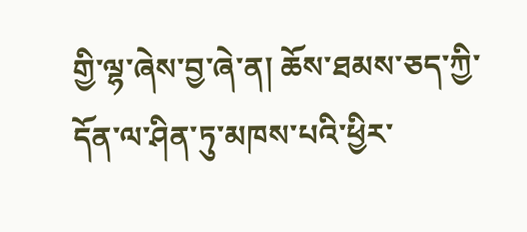གྱི་ལྷ་ཞེས་བྱ་ཞེ་ན། ཆོས་ཐམས་ཅད་ཀྱི་དོན་ལ་ཤིན་ཏུ་མཁས་པའི་ཕྱིར་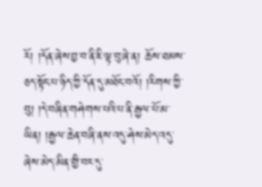རོ། །དོན་ཞེས་བྱ་བ་ནི་ཇི་ལྟ་བུ་ཞེ་ན། ཆོས་ཐམས་ཅད་སྟོང་པ་ཉིད་ཀྱི་དོན་དུ་མཐོང་བའོ། །རིགས་ཀྱི་བུ། །དེ་བཞིན་གཤེགས་པའི་པ་ནི་རྒྱལ་པོ་མ་ཡིན། །རྒྱལ་ཆེན་བཞི་ནས་འདུ་ཤེས་མེད་འདུ་ཞེས་མེད་མིན་གྱི་བར་དུ་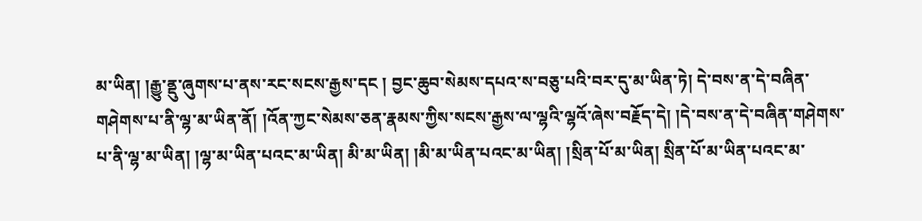མ་ཡིན། །རྒྱུ་ནྡུ་ཞུགས་པ་ནས་རང་སངས་རྒྱས་དང ། བྱང་ཆུབ་སེམས་དཔའ་ས་བཅུ་པའི་བར་དུ་མ་ཡིན་ཏེ། དེ་བས་ན་དེ་བཞིན་གཤེགས་པ་ནི་ལྷ་མ་ཡིན་ནོ། །འོན་ཀྱང་སེམས་ཅན་རྣམས་ཀྱིས་སངས་རྒྱས་ལ་ལྷའི་ལྷའོ་ཞེས་བརྗོད་དེ། །དེ་བས་ན་དེ་བཞིན་གཤེགས་པ་ནི་ལྷ་མ་ཡིན། །ལྷ་མ་ཡིན་པའང་མ་ཡིན། མི་མ་ཡིན། །མི་མ་ཡིན་པའང་མ་ཡིན། །སྲིན་པོ་མ་ཡིན། སྲིན་པོ་མ་ཡིན་པའང་མ་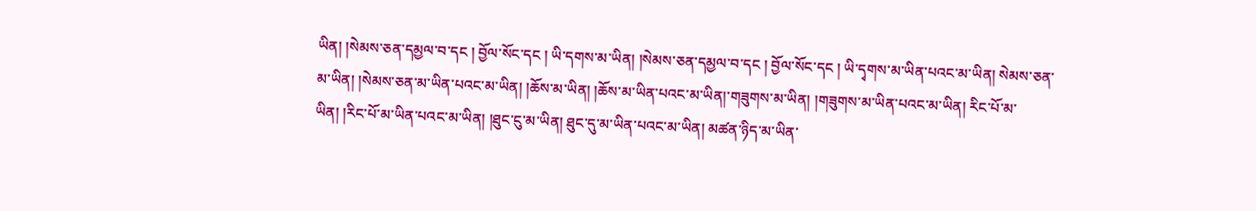ཡིན། །སེམས་ཅན་དམྱལ་བ་དང ། བྱོལ་སོང་དང ། ཡི་དགས་མ་ཡིན། །སེམས་ཅན་དམྱལ་བ་དང ། བྱོལ་སོང་དང ། ཡི་དྭགས་མ་ཡིན་པའང་མ་ཡིན། སེམས་ཅན་མ་ཡིན། །སེམས་ཅན་མ་ཡིན་པའང་མ་ཡིན། །ཆོས་མ་ཡིན། །ཆོས་མ་ཡིན་པའང་མ་ཡིན།་གཟུགས་མ་ཡིན། །གཟུགས་མ་ཡིན་པའང་མ་ཡིན། རིང་པོ་མ་ཡིན། །རིང་པོ་མ་ཡིན་པའང་མ་ཡིན། །ཐུང་ངུ་མ་ཡིན། ཐུང་དུ་མ་ཡིན་པའང་མ་ཡིན། མཚན་ཉིད་མ་ཡིན་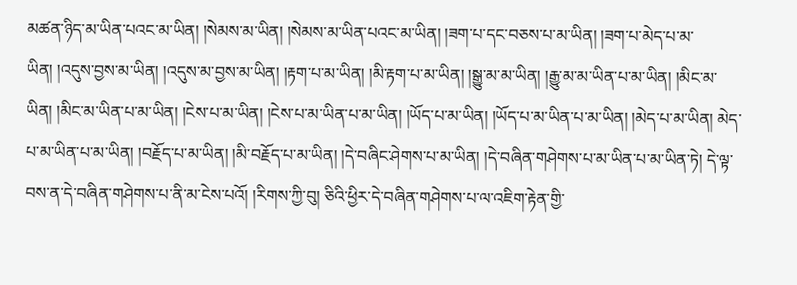མཚན་ཉིད་མ་ཡིན་པའང་མ་ཡིན། །སེམས་མ་ཡིན། །སེམས་མ་ཡིན་པའང་མ་ཡིན། །ཟག་པ་དང་བཅས་པ་མ་ཡིན། །ཟག་པ་མེད་པ་མ་ཡིན། །འདུས་བྱས་མ་ཡིན། །འདུས་མ་བྱས་མ་ཡིན། །རྟག་པ་མ་ཡིན། །མི་རྟག་པ་མ་ཡིན། །སྒྱུ་མ་མ་ཡིན། །རྒྱུ་མ་མ་ཡིན་པ་མ་ཡིན། །མིང་མ་ཡིན། །མིང་མ་ཡིན་པ་མ་ཡིན། །ངེས་པ་མ་ཡིན། །ངེས་པ་མ་ཡིན་པ་མ་ཡིན། །ཡོད་པ་མ་ཡིན། །ཡོད་པ་མ་ཡིན་པ་མ་ཡིན། །མེད་པ་མ་ཡིན། མེད་པ་མ་ཡིན་པ་མ་ཡིན། །བརྗོད་པ་མ་ཡིན། །མི་བརྗོད་པ་མ་ཡིན། །དེ་བཞིང་ཤེགས་པ་མ་ཡིན། །དེ་བཞིན་གཤེགས་པ་མ་ཡིན་པ་མ་ཡིན་ཏེ། དེ་ལྟ་བས་ན་དེ་བཞིན་གཤེགས་པ་ནི་མ་ངེས་པའོ། །རིགས་ཀྱི་བུ། ཅིའི་ཕྱིར་དེ་བཞིན་གཤེགས་པ་ལ་འཇིག་རྟེན་གྱི་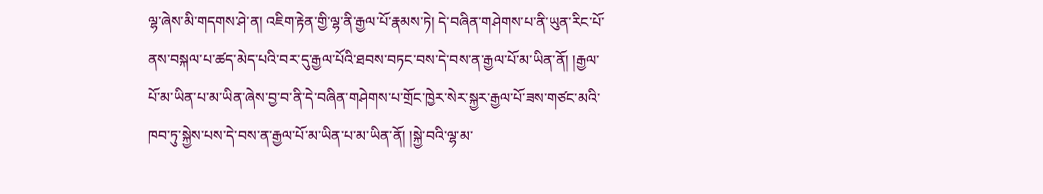ལྷ་ཞེས་མི་གདགས་ཤེ་ན། འཇིག་རྟེན་གྱི་ལྷ་ནི་རྒྱལ་པོ་རྣམས་ཏེ། དེ་བཞིན་གཤེགས་པ་ནི་ཡུན་རིང་པོ་ནས་བསྐལ་པ་ཚད་མེད་པའི་བར་དུ་རྒྱལ་པོའི་ཐབས་བཏང་བས་དེ་བས་ན་རྒྱལ་པོ་མ་ཡིན་ནོ། །རྒྱལ་པོ་མ་ཡིན་པ་མ་ཡིན་ཞེས་བྱ་བ་ནི་དེ་བཞིན་གཤེགས་པ་གྲོང་ཁྱེར་སེར་སྐྱར་རྒྱལ་པོ་ཟས་གཙང་མའི་ཁབ་ཏུ་སྐྱེས་པས་དེ་བས་ན་རྒྱལ་པོ་མ་ཡིན་པ་མ་ཡིན་ནོ། །སྐྱེ་བའི་ལྷ་མ་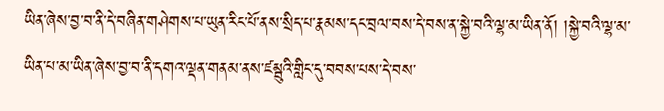ཡིན་ཞེས་བྱ་བ་ནི་དེ་བཞིན་གཤེགས་པ་ཡུན་རིང་པོ་ནས་སྲིད་པ་རྣམས་དང་བྲལ་བས་དེ་བས་ན་སྐྱེ་བའི་ལྷ་མ་ཡིན་ནོ། །སྐྱེ་བའི་ལྷ་མ་ཡིན་པ་མ་ཡིན་ཞེས་བྱ་བ་ནི་དགའ་ལྡན་གནམ་ནས་ཛམྦུའི་གླིང་དུ་བབས་པས་དེ་བས་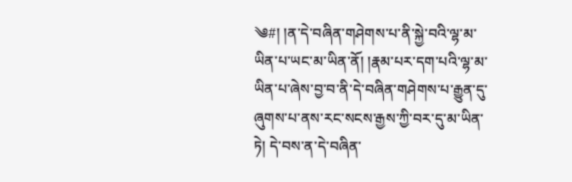༄#། །ན་དེ་བཞིན་གཤེགས་པ་ནི་སྐྱེ་བའི་ལྷ་མ་ཡིན་པ་ཡང་མ་ཡིན་ནོ། །རྣམ་པར་དག་པའི་ལྷ་མ་ཡིན་པ་ཞེས་བྱ་བ་ནི་དེ་བཞིན་གཤེགས་པ་རྒྱུན་དུ་ཞུགས་པ་ནས་རང་སངས་རྒྱས་ཀྱི་བར་དུ་མ་ཡིན་ཏེ། དེ་བས་ན་དེ་བཞིན་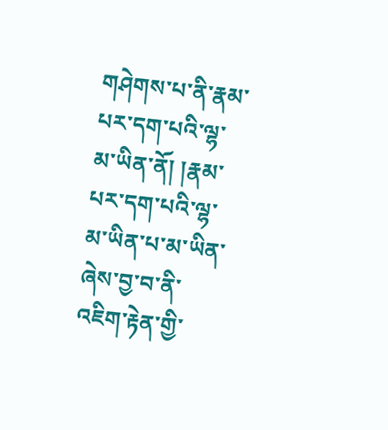གཤེགས་པ་ནི་རྣམ་པར་དག་པའི་ལྷ་མ་ཡིན་ནོ། །རྣམ་པར་དག་པའི་ལྷ་མ་ཡིན་པ་མ་ཡིན་ཞེས་བྱ་བ་ནི་འཇིག་རྟེན་གྱི་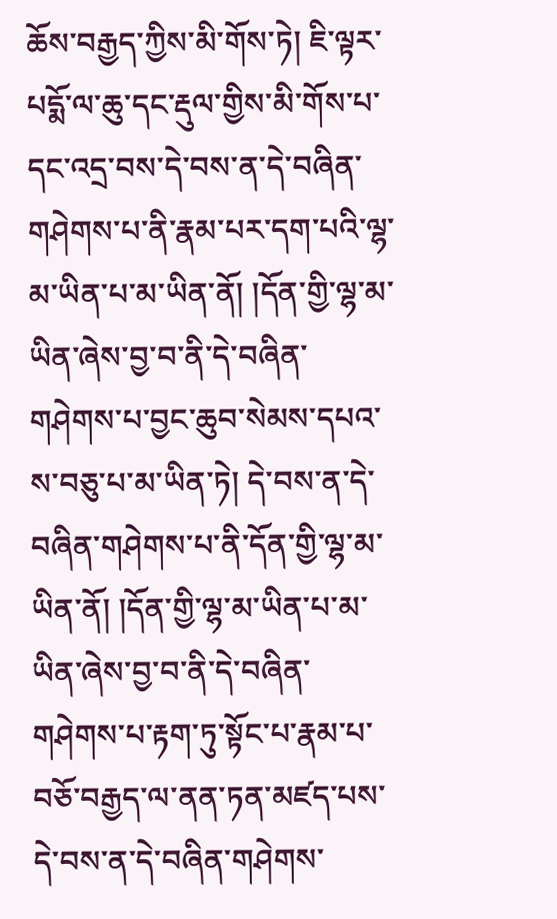ཆོས་བརྒྱད་ཀྱིས་མི་གོས་ཏེ། ཇི་ལྟར་པདྨོ་ལ་ཆུ་དང་རྡུལ་གྱིས་མི་གོས་པ་དང་འདྲ་བས་དེ་བས་ན་དེ་བཞིན་གཤེགས་པ་ནི་རྣམ་པར་དག་པའི་ལྷ་མ་ཡིན་པ་མ་ཡིན་ནོ། །དོན་གྱི་ལྷ་མ་ཡིན་ཞེས་བྱ་བ་ནི་དེ་བཞིན་གཤེགས་པ་བྱང་ཆུབ་སེམས་དཔའ་ས་བཅུ་པ་མ་ཡིན་ཏེ། དེ་བས་ན་དེ་བཞིན་གཤེགས་པ་ནི་དོན་གྱི་ལྷ་མ་ཡིན་ནོ། །དོན་གྱི་ལྷ་མ་ཡིན་པ་མ་ཡིན་ཞེས་བྱ་བ་ནི་དེ་བཞིན་གཤེགས་པ་རྟག་ཏུ་སྟོང་པ་རྣམ་པ་བཅོ་བརྒྱད་ལ་ནན་ཏན་མཛད་པས་དེ་བས་ན་དེ་བཞིན་གཤེགས་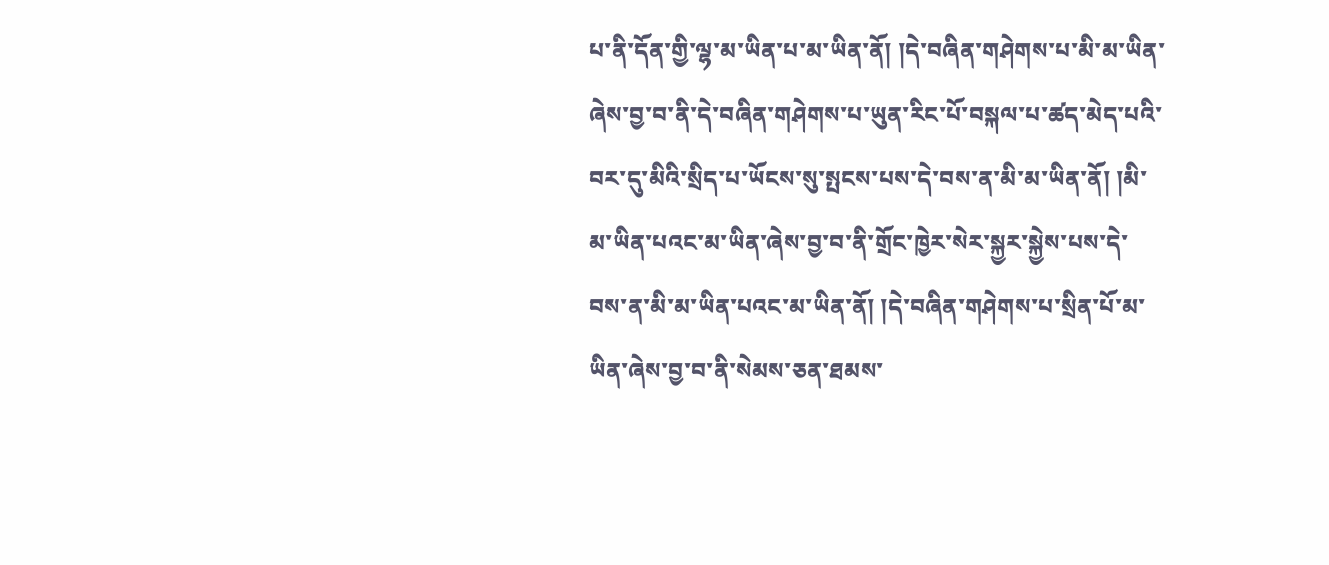པ་ནི་དོན་གྱི་ལྷ་མ་ཡིན་པ་མ་ཡིན་ནོ། །དེ་བཞིན་གཤེགས་པ་མི་མ་ཡིན་ཞེས་བྱ་བ་ནི་དེ་བཞིན་གཤེགས་པ་ཡུན་རིང་པོ་བསྐལ་པ་ཚད་མེད་པའི་བར་དུ་མིའི་སྲིད་པ་ཡོངས་སུ་སྤངས་པས་དེ་བས་ན་མི་མ་ཡིན་ནོ། །མི་མ་ཡིན་པའང་མ་ཡིན་ཞེས་བྱ་བ་ནི་གྲོང་ཁྱེར་སེར་སྐྱར་སྐྱེས་པས་དེ་བས་ན་མི་མ་ཡིན་པའང་མ་ཡིན་ནོ། །དེ་བཞིན་གཤེགས་པ་སྲིན་པོ་མ་ཡིན་ཞེས་བྱ་བ་ནི་སེམས་ཅན་ཐམས་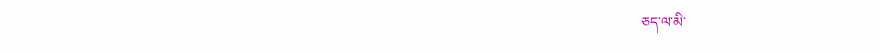ཅད་ལ་མི་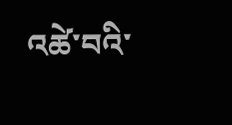འཚེ་བའི་